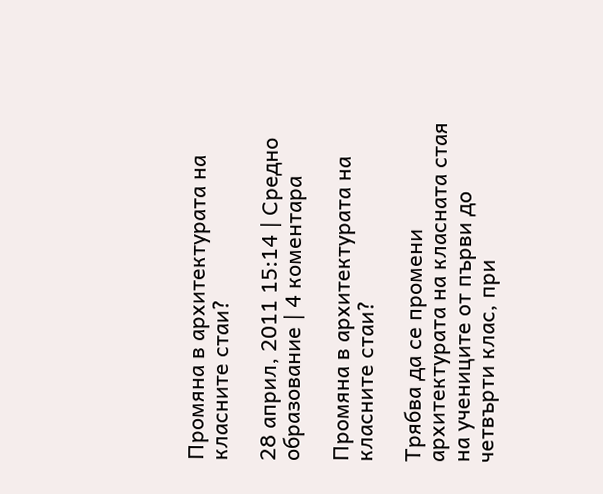Промяна в архитектурата на класните стаи?

28 април, 2011 15:14 | Средно образование | 4 коментара

Промяна в архитектурата на класните стаи?

Трябва да се промени архитектурата на класната стая на учениците от първи до четвърти клас, при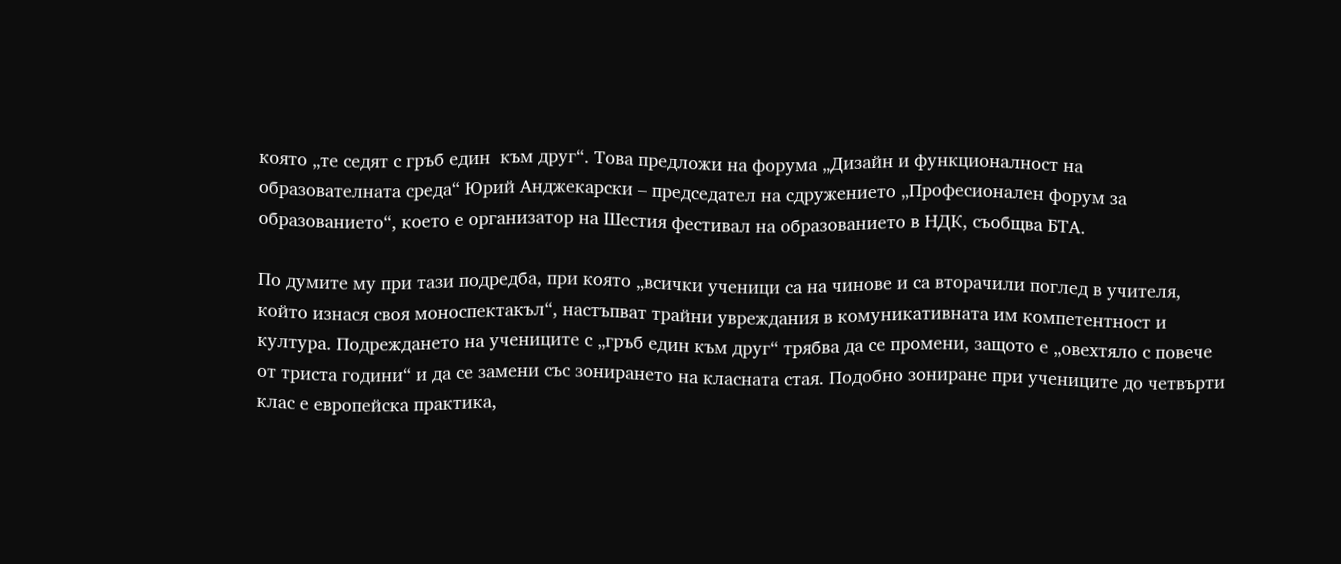която „те седят с гръб един  към друг“. Това предложи на форума „Дизайн и функционалност на образователната среда“ Юрий Анджекарски – председател на сдружението „Професионален форум за образованието“, което е организатор на Шестия фестивал на образованието в НДК, съобщва БТА.

По думите му при тази подредба, при която „всички ученици са на чинове и са вторачили поглед в учителя, който изнася своя моноспектакъл“, настъпват трайни увреждания в комуникативната им компетентност и култура. Подреждането на учениците с „гръб един към друг“ трябва да се промени, защото е „овехтяло с повече от триста години“ и да се замени със зонирането на класната стая. Подобно зониране при учениците до четвърти клас е европейска практика,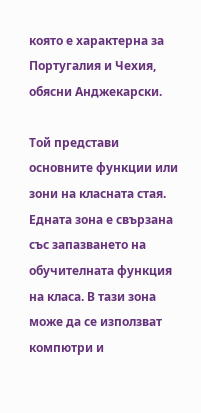която е характерна за Португалия и Чехия, обясни Анджекарски.

Той представи основните функции или зони на класната стая. Едната зона е свързана със запазването на обучителната функция на класа. В тази зона може да се използват компютри и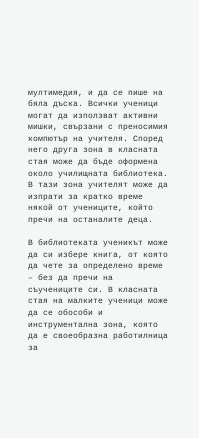мултимедия, и да се пише на бяла дъска. Всички ученици могат да използват активни мишки, свързани с преносимия компютър на учителя. Според него друга зона в класната стая може да бъде оформена около училищната библиотека. В тази зона учителят може да изпрати за кратко време някой от учениците, който пречи на останалите деца.

В библиотеката ученикът може да си избере книга, от която да чете за определено време – без да пречи на съучениците си. В класната стая на малките ученици може да се обособи и инструментална зона, която да е своеобразна работилница за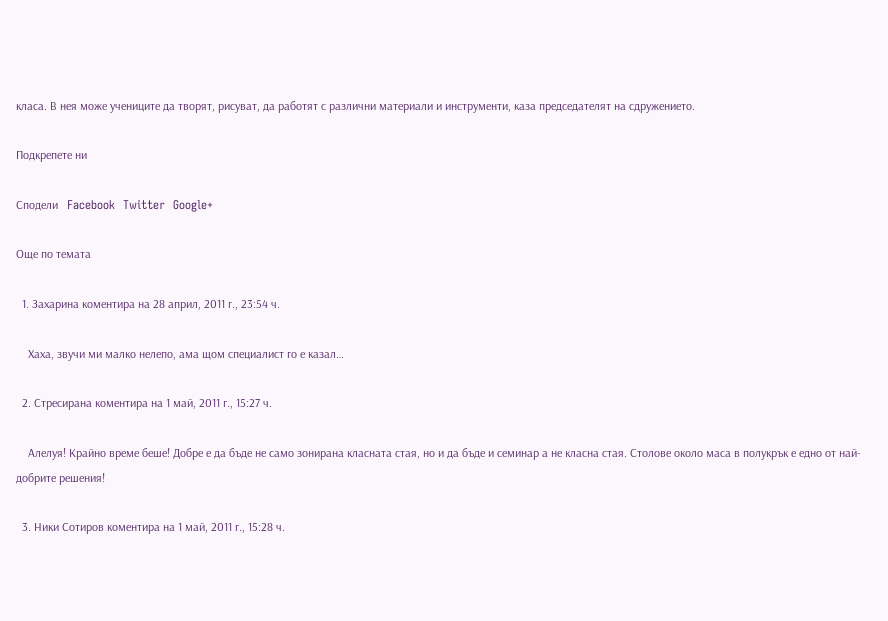класа. В нея може учениците да творят, рисуват, да работят с различни материали и инструменти, каза председателят на сдружението.

Подкрепете ни

Сподели   Facebook  Twitter  Google+

Още по темата

  1. Захарина коментира на 28 април, 2011 г., 23:54 ч.

    Хаха, звучи ми малко нелепо, ама щом специалист го е казал…

  2. Стресирана коментира на 1 май, 2011 г., 15:27 ч.

    Алелуя! Крайно време беше! Добре е да бъде не само зонирана класната стая, но и да бъде и семинар а не класна стая. Столове около маса в полукрък е едно от най-добрите решения!

  3. Ники Сотиров коментира на 1 май, 2011 г., 15:28 ч.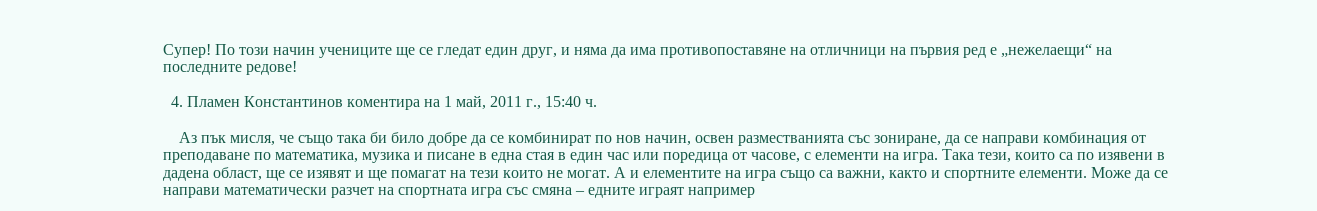Супер! По този начин учениците ще се гледат един друг, и няма да има противопоставяне на отличници на първия ред е „нежелаещи“ на последните редове!

  4. Пламен Константинов коментира на 1 май, 2011 г., 15:40 ч.

    Аз пък мисля, че също така би било добре да се комбинират по нов начин, освен разместванията със зониране, да се направи комбинация от преподаване по математика, музика и писане в една стая в един час или поредица от часове, с елементи на игра. Така тези, които са по изявени в дадена област, ще се изявят и ще помагат на тези които не могат. А и елементите на игра също са важни, както и спортните елементи. Може да се направи математически разчет на спортната игра със смяна – едните играят например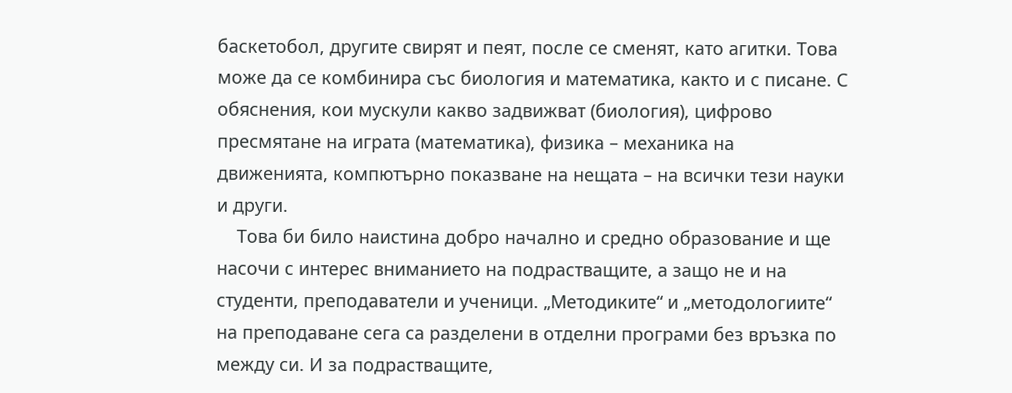баскетобол, другите свирят и пеят, после се сменят, като агитки. Това може да се комбинира със биология и математика, както и с писане. С обяснения, кои мускули какво задвижват (биология), цифрово пресмятане на играта (математика), физика – механика на движенията, компютърно показване на нещата – на всички тези науки и други.
    Това би било наистина добро начално и средно образование и ще насочи с интерес вниманието на подрастващите, а защо не и на студенти, преподаватели и ученици. „Методиките“ и „методологиите“ на преподаване сега са разделени в отделни програми без връзка по между си. И за подрастващите,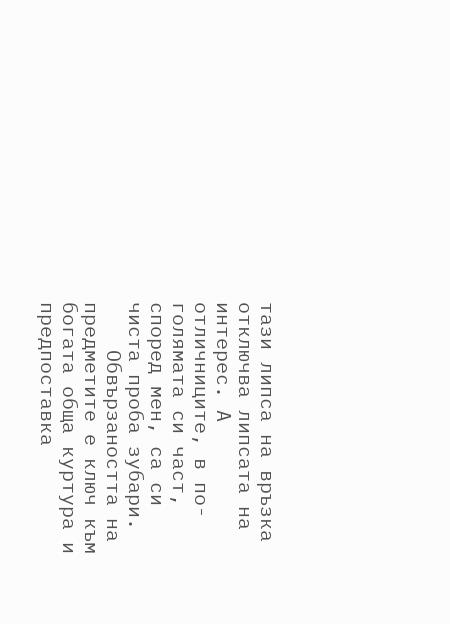тази липса на връзка отключва липсата на интерес. А отличниците, в по-голямата си част, според мен, са си чиста проба зубари.
    Обвързаността на предметите е ключ към богата обща куртура и предпоставка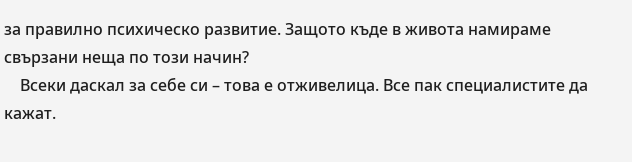за правилно психическо развитие. Защото къде в живота намираме свързани неща по този начин?
    Всеки даскал за себе си – това е отживелица. Все пак специалистите да кажат.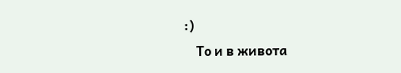:)
    То и в живота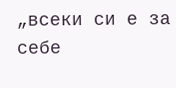„всеки си е за себе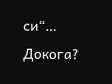си“… Докога?